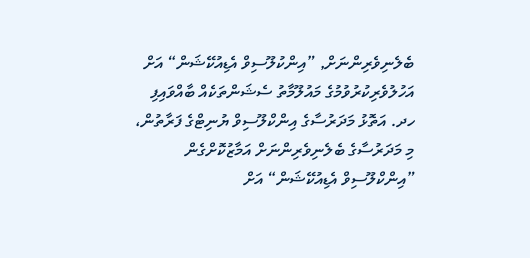ބެލެނިވެރިންނަށް, ”އިންކުލޫސިވް އެޑިއުކޭޝަން“ އަށް އަހުލުވެރިކުރުވުމުގެ މައުލޫމާތު ސެޝަންތަކެއް ބާއްވައިފި
ހދ. އަތޮޅު މަދަރުސާގެ އިންކްލޫސިވް ޔުނިޓްގެ ފަރާތުން، މި މަދަރުސާގެ ބެލެނިވެރިންނަށް އަމާޒުކޮށްގެން ”އިންކްލޫސިވް އެޑިއުކޭޝަން“ އަށް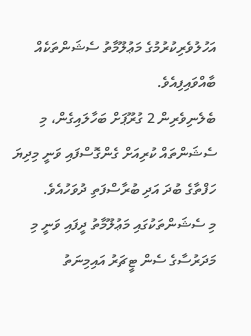އަހުލުވެރިކުރުމުގެ މަޢުލޫމާތު ސެޝަންތަކެއް ބާއްވައިފިއެވެ.
ބެލެނިވެރިން 2 ގުރޫޕަށް ބަހާލައިގެން، މި ސެޝަންތައް ކުރިއަށް ގެންގޮސްފައި ވަނީ މިދިޔަ ހަފްތާގެ ބުދަ އަދި ބުރާސްފަތި ދުވަހުއެވެ.
މި ސެޝަންތަކުގައި މަޢުލޫމާތު ދީފައި ވަނީ މި މަދަރުސާގެ ސެން ޓީޗަރު އައިމިނަތު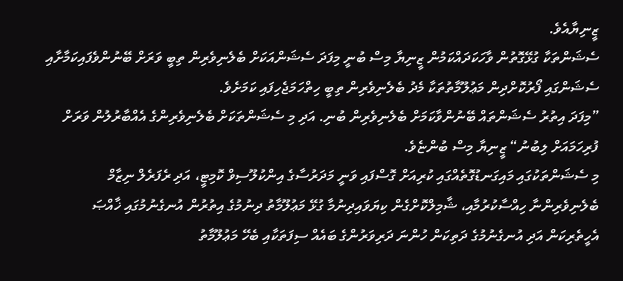ޒީނިޔާއެވެ.
ސެޝަންތަކާ ގުޅޭގޮތުން ވާހަކަދައްކަމުން ޒީނިޔާ މިސް ބުނީ މިފަދަ ސެޝަންއަކަށް ބެލެނިވެރިން ތިބީ ވަރަށް ބޭނުންވެފައިކަމާށާއި ސެޝަންގައި ފޯރުކޮށްދިން މަޢުލޫމާތުތަކާ މެދު ބެލެނިވެރިން ތިބީ ހިތްހަމަޖެހިފައި ކަމަށެވެ.
”މިފަދަ އިތުރު ސެޝަންތައް ބޭނުންވާކަމަށް ބެލެނިވެރިން ބުނި. އަދި މި ސެޝަންތަކަށް ބެލެނިވެރިންގެ އެއްބާރުލުން ވަރަށް ފުރިހަމައަށް ލިބުނު“ ޒީނިޔާ މިސް ބުންޏެވެ.
މި ސެޝަންތަކުގައި މައިގަނޑުގޮތެއްގައި ކުރިއަށް ގޮސްފައި ވަނީ މަދަރުސާގެ އިންކުލޫސިވް ކޮމިޓީ، އަދި ރެފަރެލް ނިޒާމް ބެލެނިވެރިންނާ ހިއްސާކުރުމާއި، ޝާމިލްކޮށްގެން ކިޔަވައިދިނުމާ ގުޅޭ މަޢުލޫމާތު ދިނުމުގެ އިތުރުން އުނގެނުމުގައި ޚާއްޞަ އެހީތެރިކަން އަދި އުނގެނުމުގެ ދަތިކަން ހުންނަ ދަރިވަރުންގެ ބައެއް ސިފަތަކާއި ބެހޭ މަޢުލޫމާތު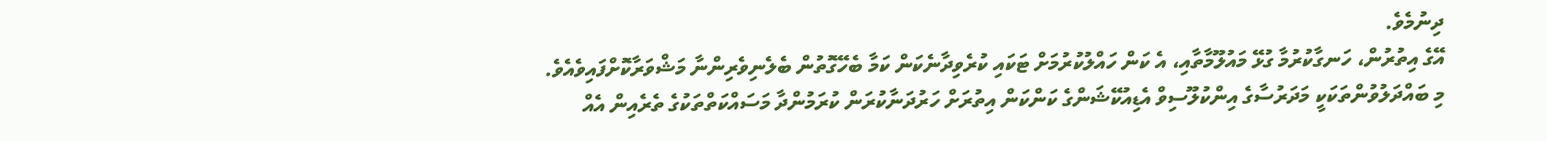ދިނުމެވެ.
އޭގެ އިތުރުން، ހަނގާކުރުމާ ގުޅޭ މައުލޫމާތާއި، އެ ކަން ހައްލުކުރުމަށް ޓަކައި ކުރެވިދާނެކަން ކަމާ ބެހޭގޮތުން ބެލެނިވެރިންނާ މަޝްވަރާކޮށްފައިވެއެވެ.
މި ބައްދަލުވުންތަކަކީ މަދަރުސާގެ އިންކުލޫސިވް އެޑިއުކޭޝަންގެ ކަންކަން އިތުރަށް ހަރުދަނާކުރަން ކުރަމުންދާ މަސައްކަތްތަކުގެ ތެރެއިން އެއް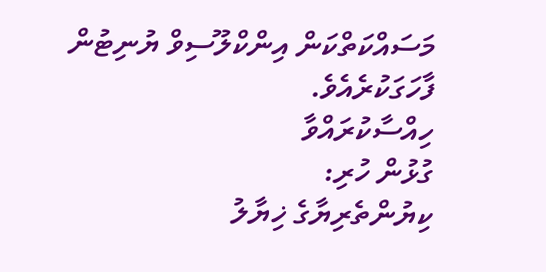މަސައްކަތްކަން އިންކްލޫސިވް ޔުނިޓުން ފާހަގަކުރެއެވެ.
ހިއްސާކުރައްވާ
ގުޅުން ހުރި:
ކިޔުންތެރިޔާގެ ޚިޔާލު